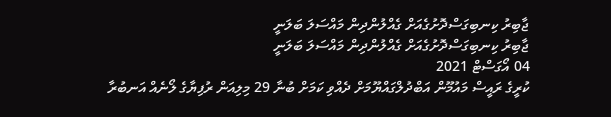ޖާބިރު ކިނބިގަސްދޮށުގެއަށް ގެއްލުންދިން މައްސަލަ ބަލަނީ
ޖާބިރު ކިނބިގަސްދޮށުގެއަށް ގެއްލުންދިން މައްސަލަ ބަލަނީ
04 އޯގަސްޓް 2021
ކުރީގެ ރައީސް މައުމޫން އަބްދުލްގައްޔޫމަށް ދެއްވި ކަމަށް ބުނާ 29 މިލިއަން ރުފިޔާގެ ލޯނެއް އަނބުރާ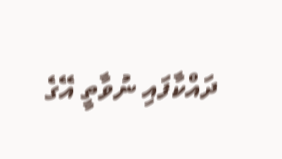ދައްކާފައި ނުވާތީ އޭގެ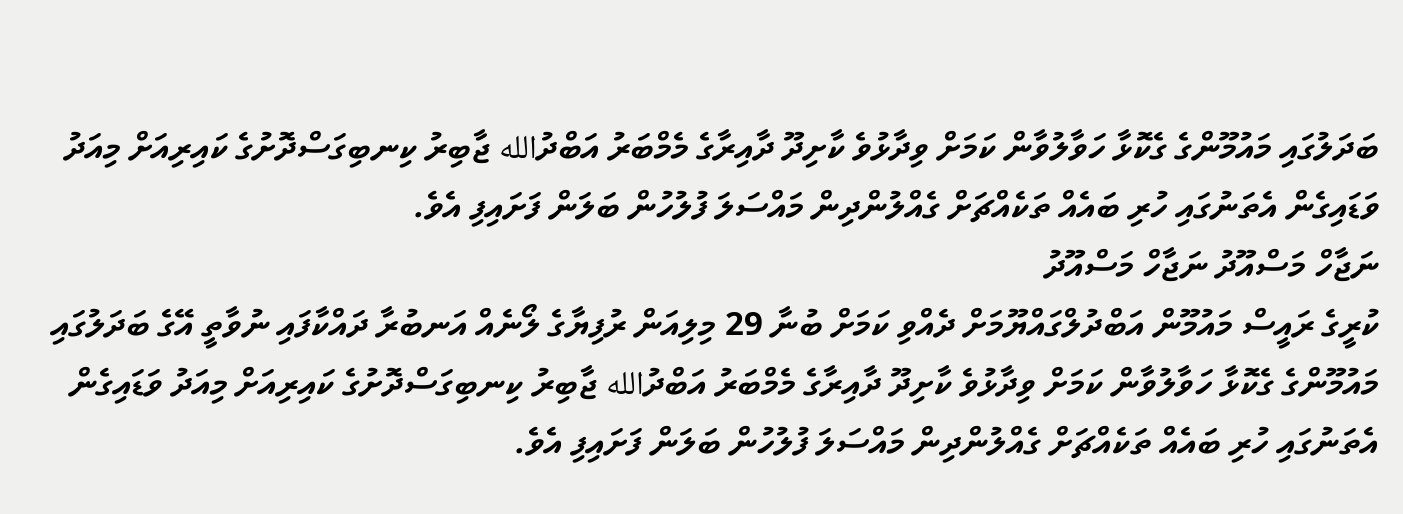ބަދަލުގައި މައުމޫންގެ ގެކޮޅާ ހަވާލުވާން ކަމަށް ވިދާޅުވެ ކާށިދޫ ދާއިރާގެ މެމްބަރު އަބްދުالله ޖާބިރު ކިނބިގަސްދޮށުގެ ކައިރިއަށް މިއަދު ވަޑައިގެން އެތަނުގައި ހުރި ބައެއް ތަކެއްޗަށް ގެއްލުންދިން މައްސަލަ ފުލުހުން ބަލަން ފަށައިފި އެވެ.
ނަޖާހް މަސްއޫދު ނަޖާހް މަސްއޫދު
ކުރީގެ ރައީސް މައުމޫން އަބްދުލްގައްޔޫމަށް ދެއްވި ކަމަށް ބުނާ 29 މިލިއަން ރުފިޔާގެ ލޯނެއް އަނބުރާ ދައްކާފައި ނުވާތީ އޭގެ ބަދަލުގައި މައުމޫންގެ ގެކޮޅާ ހަވާލުވާން ކަމަށް ވިދާޅުވެ ކާށިދޫ ދާއިރާގެ މެމްބަރު އަބްދުالله ޖާބިރު ކިނބިގަސްދޮށުގެ ކައިރިއަށް މިއަދު ވަޑައިގެން އެތަނުގައި ހުރި ބައެއް ތަކެއްޗަށް ގެއްލުންދިން މައްސަލަ ފުލުހުން ބަލަން ފަށައިފި އެވެ.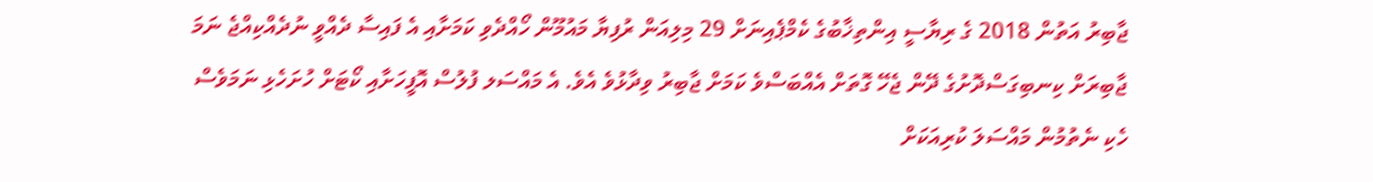ޖާބިރު އަތުން 2018 ގެ ރިޔާސީ އިންތިޚާބުގެ ކެމްޕެއިނަށް 29 މިލިއަން ރުފިޔާ މައުމޫން ހޯއްދެވި ކަމަށާއި އެ ފައިސާ ދެއްވީ ނުދެއްކިއްޖެ ނަމަ ޖާބިރަށް ކިނބިގަސްދޮށުގެ ދޭން ޖެހޭ ގޮތަށް އެއްބަސްވެ ކަމަށް ޖާބިރު ވިދާޅުވެ އެވެ. އެ މައްސަލ ފުލުސް އޮފީހަށާއި ކޯޓަށް ހުށަހެޅި ނަމަވެސް ހެކި ނެތުމުން މައްސަލަ ކުރިއަކަށް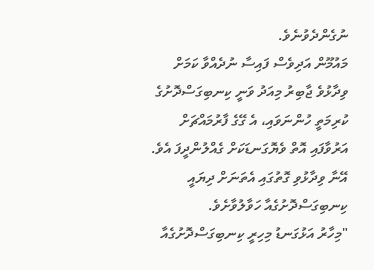ނުގެންދެވުނެވެ.
މައުމޫން އަދިވެސް ފައިސާ ނުދެއްވާ ކަމަށް ވިދާޅުވެ ޖާބިރު މިއަދު ވަނީ ކިނބިގަސްދޮށުގެ ކުރިމަތީ ހުންނަވައި، އެ ގޭގެ ފާރުމައްޗަށް އަރުވާފައި އޮތް ވެޔޮގަނޑަކަށް ގެއްލުންދީފަ އެވެ. އޭނާ ވިދާޅުވި ގޮތުގައި އެތަނަށް ދިޔައީ ކިނބިގަސްދޮށުގެއާ ހަވާލުވާށެވެ.
"މިހާރު އަޅުގަނޑު މިހިރީ ކިނބިގަސްދޮށުގެއާ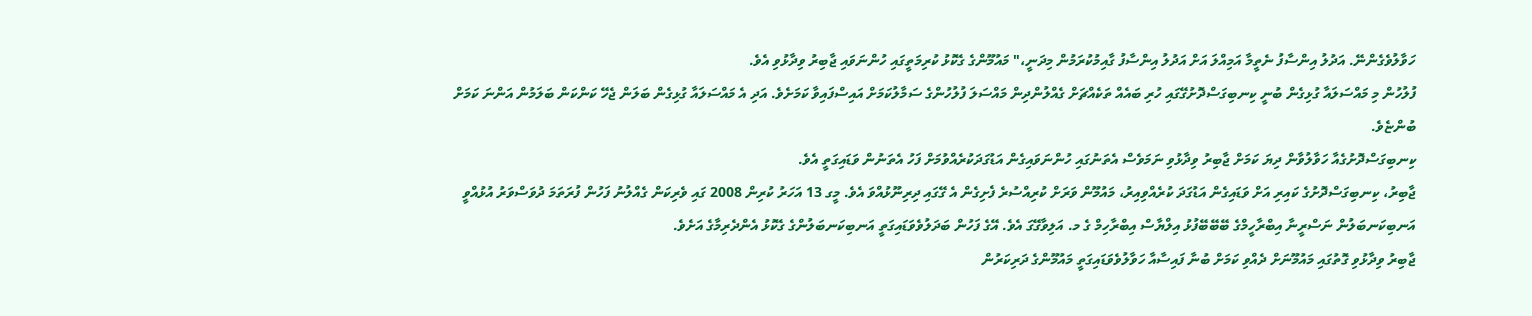ހަވާލުވެގެންނޭ. އަދުލު އިންސާފު ނެތީމާ އަމިއްލަ އަށް އަދުލު އިންސާފު ގާއިމުކުރަމުން މިދަނީ،" މައުމޫންގެ ގެކޮޅު ކުރިމަތީގައި ހުންނަވައި ޖާބިރު ވިދާޅުވި އެވެ.
ފުލުހުން މި މައްސަލައާ ގުޅިގެން ބުނީ ކިނބިގަސްދޮށުގޭގައި ހުރި ބައެއް ތަކެއްޗަށް ގެއްލުންދިން މައްސަލަ ފުލުހުންގެ ސަމާލުކަމަށް އައިސްފައިވާ ކަމަށެވެ. އަދި އެ މައްސަލައާ ގުޅިގެން ބަލަން ޖެހޭ ކަންކަން ބަލަމުން އަންނަ ކަމަށް ބުންޏެވެ.
ކިނބިގަސްދޮށުގެއާ ހަވާލުވާން ދިޔަ ކަމަށް ޖާބިރު ވިދާޅުވި ނަމަވެސް އެތަނުގައި ހުންނަވައިގެން އަޑުގަދަކުރެއްވުމަށް ފަހު އެތަނުން ވަޑައިގަތީ އެވެ.
ޖާބިރު، ކިނބިގަސްދޮށުގެ ކައިރި އަށް ވަޑައިގެން އަޑުގަދަ ކުރެއްވިއިރު، މައުމޫން ވަރަށް ކުރިއްސުރެ ފެށިގެން އެ ގޭގައި ދިރިނޫޅުއްވަ އެވެ. މީގ 13 އަހަރު ކުރިން 2008 ގައި ވެރިކަން ގެއްލުނު ފަހުން ފުރަތަމަ ދުވަސްވަރު އުޅުއްވީ އަނބިކަނބަލުން ނަސްރީނާ އިބްރާހީމްގެ ބޭބޭބޭފުޅު އިލްޔާސް އިބްރާހިމް ގެ މ. އަލިވާގޭގަ އެވެ. އޭގެ ފަހުން ބަދަލުވެވަޑައިގަތީ އަނބިކަނބަލުންގެ ގެކޮޅު އެންދެރިމާގެ އަށެވެ.
ޖާބިރު ވިދާޅުވި ގޮތުގައި މައުމޫނަށް ދެއްވި ކަމަށް ބުނާ ފައިސާއާ ހަވާލުވެވަޑައިގަތީ މައުމޫންގެ ދަރިކަރުން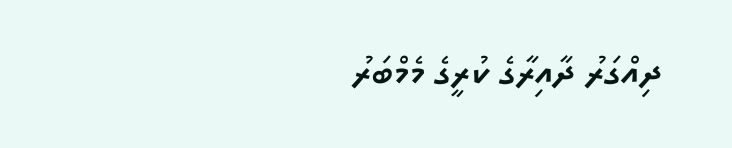ދިއްގަރު ދާއިރާގެ ކުރީގެ މެމްބަރު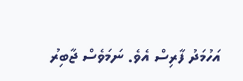އަހުމަދު ފާރިސް އެވެ. ނަމަވެސް ޖާބިރު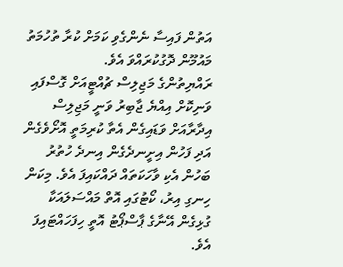އަތުން ފައިސާ ނެންގެވި ކަމަށް ކުރާ ތުހުމަތު މައުމޫން ދޮގުކުރައްވަ އެވެ.
ރައްޔިތުންގެ މަޖިލިސް ޗުއްޓީއަށް ގޮސްފައި ވަނިކޮށް އިއްޔެ ޖާބިރު ވަނީ މަޖިލިސް އިދާރާއަށް ވަޑައިގެން އެތާ ކުރިމަތީ އޮށޯވެގެން އަދި ފަހުން އިށީނދެގެން އިނދެ ހުތުރު ބަހުން އެކި ވާހަކަތައް ދައްކައިފަ އެވެ. މިކަން ހިނގި އިރު، ކޯޓުގައި އޮތް މައްސަލައަކާ ގުޅިގެން އޭނާގެ ޕާސްޕޯޓު އޮތީ ހިފަހައްޓައިފަ އެވެ.